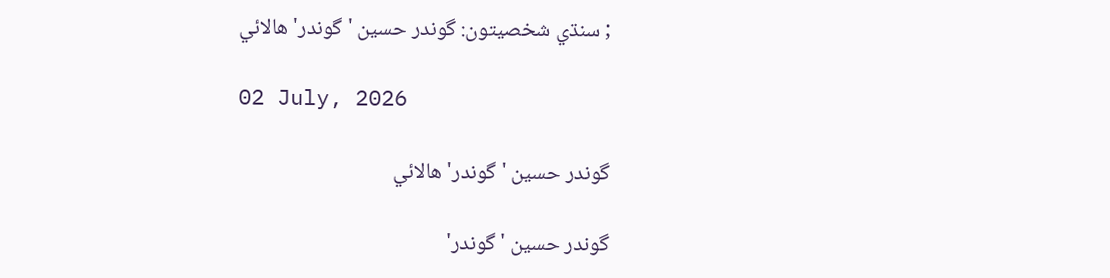; سنڌي شخصيتون: گوندر حسين 'گوندر' هالائي

02 July, 2026

گوندر حسين 'گوندر' هالائي

گوندر حسين 'گوندر'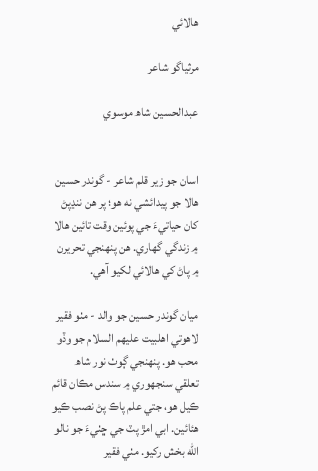هالائي

مرثياگو شاعر

عبدالحسين شاھ موسوي


اسان جو زير قلم شاعر - گوندر حسين هالا جو پيدائشي نه هو؛ پر هن ننڍپڻ کان حياتيءَ جي پوئين وقت تائين هالا ۾ زندگي گهاري. هن پنهنجي تحريرن ۾ پاڻ کي هالائي لکيو آهي.

ميان گوندر حسين جو والد - مٺو فقير لاهوتي اهلبيت عليهم السلام جو وڏو محب هو. پنهنجي ڳوٺ نور شاھ تعلقي سنجهوري ۾ سندس مڪان قائم ڪيل هو، جتي علم پاڪ پڻ نصب ڪيو هئائين. ابي امڙ پٽ جي ڇٺيءَ جو نالو الله بخش رکيو. مٺي فقير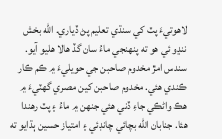لاهوتيءَ پٽ کي سنڌي تعليم پڻ ڏياري. الله بخش ننڍو ئي هو ته پنهنجي ماءُ سان گڏ هالا هليو آيو. سندس امڙ مخدوم صاحبن جي حويليءَ ۾ ڪم ڪار ڪندي هئي. مخدوم صاحبن کين مصري گهٽيءَ ۾ هڪ واڻڪي جاءِ ڏني هئي جنهن ۾ ماءُ ۽ پٽ رهندا هئا. جنابان الله بچائي چانڊئي ۽ امتياز حسين ٻڌايو ته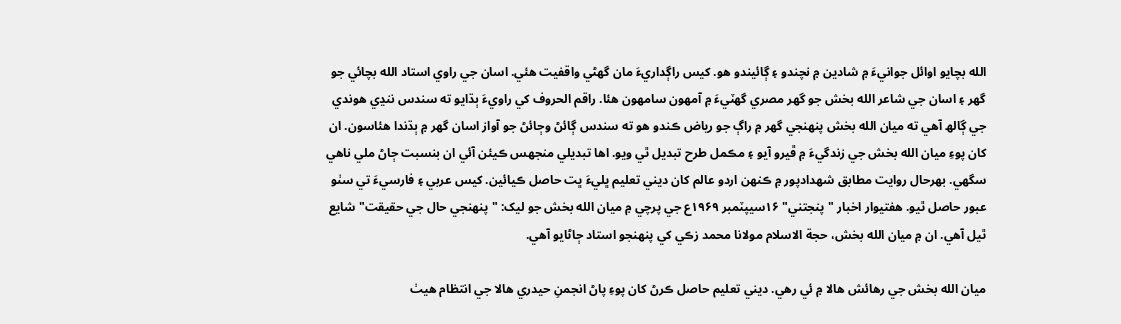الله بچايو اوائل جوانيءَ ۾ شادين ۾ نچندو ۽ ڳائيندو هو. کيس راڳداريءَ مان گهڻي واقفيت هئي. اسان جي راوي استاد الله بچائي جو گهر ۽ اسان جي شاعر الله بخش جو گهر مصري گهٽيءَ ۾ آمهون سامهون هئا. راقم الحروف کي راويءَ ٻڌايو ته سندس ننڍي هوندي جي ڳالھ آهي ته ميان الله بخش پنهنجي گهر ۾ راڳ جو رياض ڪندو هو ته سندس ڳائڻ وڄائڻ جو آواز اسان گهر ۾ ٻڌندا هئاسون. ان کان پوءِ ميان الله بخش جي زندگيءَ ۾ ڦيرو آيو ۽ مڪمل طرح تبديل ٿي ويو. اها تبديلي منجهس ڪيئن آئي ان بنسبت ڄاڻ ملي ناهي سگهي. بهرحال روايت مطابق شهدادپور ۾ ڪنهن اردو عالم کان ديني تعليم ڀليءَ ڀت حاصل ڪيائين. کيس عربي ۽ فارسيءَ تي سٺو عبور حاصل ٿيو. هفتيوار اخبار "پنجتني" ۱۶سيپٽمبر ۱۹۶۹ع جي پرچي ۾ ميان الله بخش جو ليک: "پنهنجي حال جي حقيقت" شايع ٿيل آهي. ان ۾ ميان الله بخش، حجة الاسلام مولانا محمد زڪي کي پنهنجو استاد ڄاڻايو آهي.

ميان الله بخش جي رهائش هالا ۾ ئي رهي. ديني تعليم حاصل ڪرڻ کان پوءِ پاڻ انجمنِ حيدري هالا جي انتظام هيٺ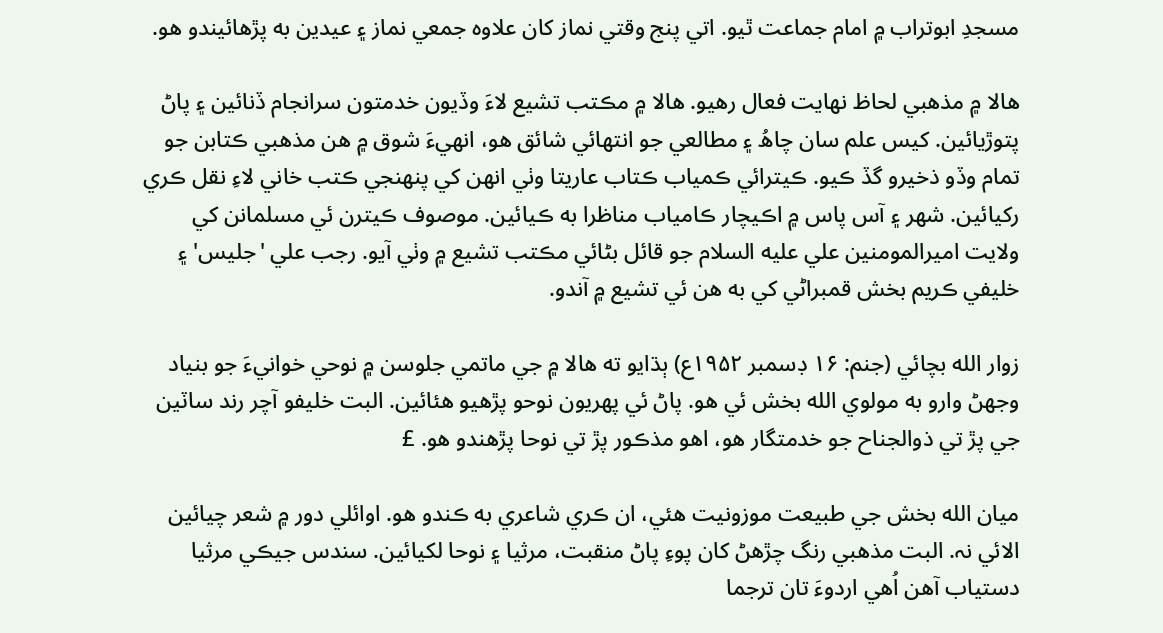مسجدِ ابوتراب ۾ امام جماعت ٿيو. اتي پنج وقتي نماز کان علاوه جمعي نماز ۽ عيدين به پڙهائيندو هو.

هالا ۾ مذهبي لحاظ نهايت فعال رهيو. هالا ۾ مڪتب تشيع لاءَ وڏيون خدمتون سرانجام ڏنائين ۽ پاڻ پتوڙيائين. کيس علم سان چاھُ ۽ مطالعي جو انتهائي شائق هو، انهيءَ شوق ۾ هن مذهبي ڪتابن جو تمام وڏو ذخيرو گڏ ڪيو. ڪيترائي ڪمياب ڪتاب عاريتا وٺي انهن کي پنهنجي ڪتب خاني لاءِ نقل ڪري رکيائين. شهر ۽ آس پاس ۾ اڪيچار ڪامياب مناظرا به ڪيائين. موصوف ڪيترن ئي مسلمانن کي ولايت اميرالمومنين علي عليه السلام جو قائل بڻائي مڪتب تشيع ۾ وٺي آيو. رجب علي 'جليس' ۽ خليفي ڪريم بخش قمبراڻي کي به هن ئي تشيع ۾ آندو.

زوار الله بچائي (جنم: ۱۶ ڊسمبر ۱۹۵۲ع) ٻڌايو ته هالا ۾ جي ماتمي جلوسن ۾ نوحي خوانيءَ جو بنياد وجهڻ وارو به مولوي الله بخش ئي هو. پاڻ ئي پهريون نوحو پڙهيو هئائين. البت خليفو آچر رند ساٽين جي پڙ تي ذوالجناح جو خدمتگار هو، اهو مذڪور پڙ تي نوحا پڙهندو هو. £

ميان الله بخش جي طبيعت موزونيت هئي، ان ڪري شاعري به ڪندو هو. اوائلي دور ۾ شعر چيائين الائي نہ. البت مذهبي رنگ چڙهڻ کان پوءِ پاڻ منقبت، مرثيا ۽ نوحا لکيائين. سندس جيڪي مرثيا دستياب آهن اُهي اردوءَ تان ترجما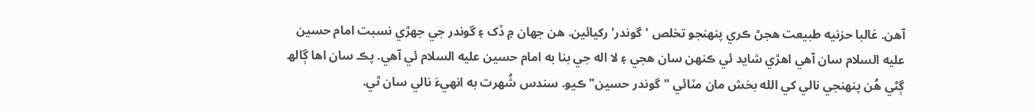آهن. غالبا حزنيه طبيعت هجڻ ڪري پنهنجو تخلص 'گوندر' رکيائين. هن جهان ۾ ڏک ۽ گوندر جي جهڙي نسبت امام حسين عليه السلام سان آهي اهڙي شايد ئي ڪنهن سان هجي ۽ لا اله جي بنا به امام حسين عليه السلام ئي آهي. پڪ سان اها ڳالھ ڳڻي هُن پنهنجي نالي کي الله بخش مان مٽائي "گوندر حسين" ڪيو. سندس شُهرت به انهيءَ نالي سان ٿي.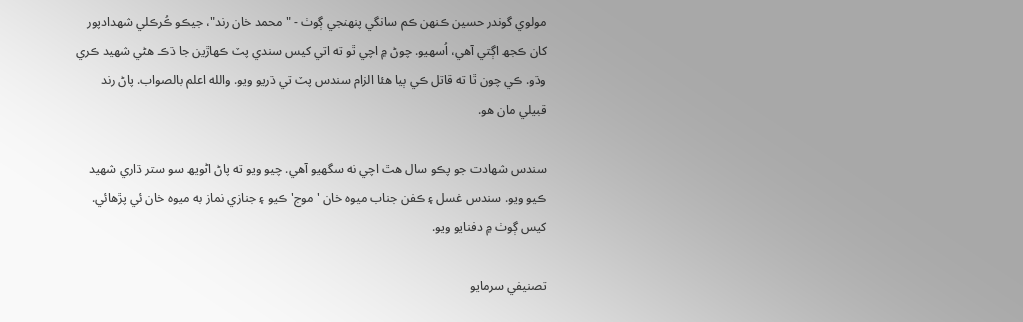مولوي گوندر حسين ڪنهن ڪم سانگي پنهنجي ڳوٺ - "محمد خان رند"، جيڪو ڪُرڪلي شهدادپور کان ڪجھ اڳتي آهي، اُسهيو. چوڻ ۾ اچي ٿو ته اتي کيس سندي پٽ ڪهاڙين جا ڌڪ هڻي شهيد ڪري وڌو. ڪي چون ٿا ته قاتل ڪي ٻيا هئا الزام سندس پٽ تي ڌريو ويو. والله اعلم بالصواب. پاڻ رند قبيلي مان هو.

سندس شهادت جو پڪو سال هٿ اچي نه سگهيو آهي. چيو ويو ته پاڻ اڻويھ سو ستر ڌاري شهيد ڪيو ويو. سندس غسل ۽ ڪفن جناب ميوه خان 'موج' ڪيو ۽ جنازي نماز به ميوه خان ئي پڙهائي. کيس ڳوٺ ۾ دفنايو ويو.

تصنيفي سرمايو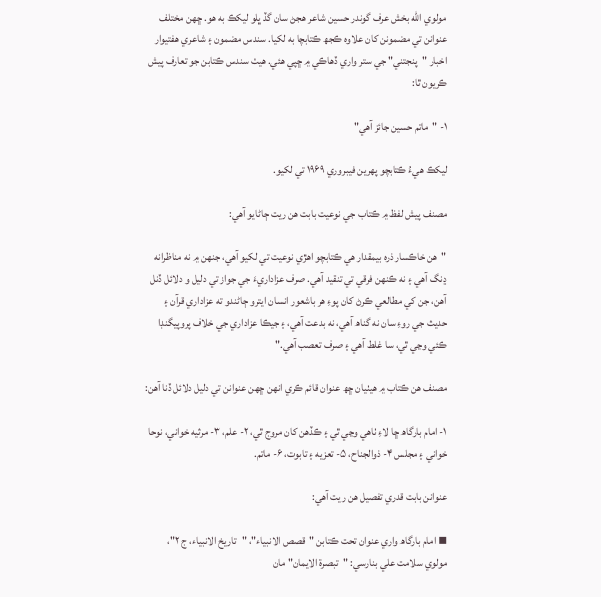مولوي الله بخش عرف گوندر حسين شاعر هجڻ سان گڏ ڀلو ليکڪ به هو. ڇهن مختلف عنوانن تي مضمونن کان علاوه ڪجھ ڪتابچا به لکيا. سندس مضمون ۽ شاعري هفتيوار اخبار "پنجتني" جي ستر واري ڏهاڪي ۾ ڇپي هئي. هيٺ سندس ڪتابن جو تعارف پيش ڪريون ٿا:

۱- "ماتم حسين جائز آهي"

ليکڪ هيءُ ڪتابچو پهرين فيبروري ۱۹۶۹ تي لکيو.

مصنف پيش لفظ ۾ ڪتاب جي نوعيت بابت هن ريت ڄاڻايو آهي:

"هن خاڪسار ذره بيمقدار هي ڪتابچو اهڙي نوعيت تي لکيو آهي، جنهن ۾ نه مناظرانه ڍنگ آهي ۽ نه ڪنهن فرقي تي تنقيد آهي. صرف عزاداريءَ جي جواز تي دليل و دلائل ڏنل آهن، جن کي مطالعي ڪرڻ كان پوءِ هر باشعور انسان ايترو ڄاڻندو ته عزاداري قرآن ۽ حديث جي روءِ سان نه گناھ آهي، نه بدعت آهي، ۽ جيڪا عزاداري جي خلاف پروپيگنڊا ڪئي وڃي ٿي، سا غلط آهي ۽ صرف تعصب آهي."

مصنف هن ڪتاب ۾ هيٺيان ڇھ عنوان قائم ڪري انهن ڇهن عنوانن تي دليل دلائل ڏنا آهن:

۱- امام بارگاھ ڇا لاءِ ٺاهي وڃي ٿي ۽ ڪڏهن كان مروج ٿي، ۲- علم، ۳- مرثيه خواني، نوحا خواني ۽ مجلس ۴- ذوالجناح، ۵- تعزيه ۽ تابوت، ۶- ماتم.

عنوانن بابت قدري تفصيل هن ريت آهي:

▪ امام بارگاھ واري عنوان تحت ڪتابن "قصص الانبياء"، "تاريخ الانبياء، ج ۲"، مولوي سلامت علي بنارسي: "تبصرة الايمان" مان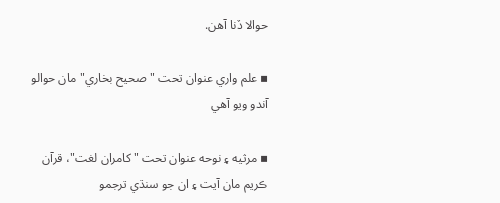حوالا ڏنا آهن.

▪ علم واري عنوان تحت "صحيح بخاري" مان حوالو آندو ويو آهي

▪ مرثيه ۽ نوحه عنوان تحت "کامران لغت"، قرآن ڪريم مان آيت ۽ ان جو سنڌي ترجمو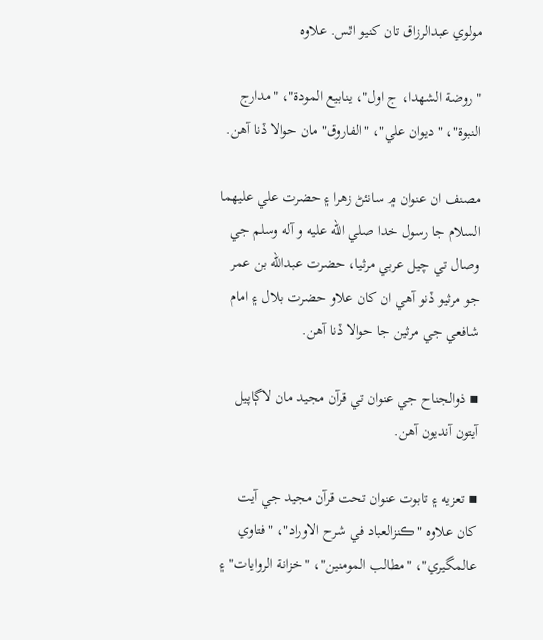مولوي عبدالرزاق تان کنيو اٿس. علاوه

"روضة الشهدا، ج اول"، ينابيع المودة"، "مدارج النبوة"، "ديوان علي"، "الفاروق" مان حوالا ڏنا آهن.

مصنف ان عنوان ۾ سانئڻ زهرا ۽ حضرت علي عليهما السلام جا رسول خدا صلي الله عليه و آله وسلم جي وصال تي چيل عربي مرثيا، حضرت عبدالله بن عمر جو مرثيو ڏنو آهي ان کان علاو حضرت بلال ۽ امام شافعي جي مرثين جا حوالا ڏنا آهن.

▪ ذوالجناح جي عنوان تي قرآن مجيد مان لاڳاپيل آيتون آنديون آهن.

▪ تعزيه ۽ تابوت عنوان تحت قرآن مجيد جي آيت کان علاوه "ڪنزالعباد في شرح الاوراد"، "فتاوي عالمگيري"، "مطالب المومنين"، "خزانة الروايات" ۽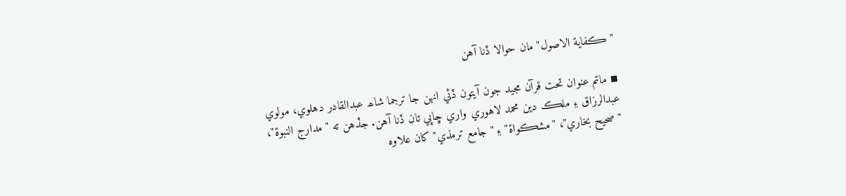"ڪفاية الاصول" مان حوالا ڏنا آهن

▪ ماتم عنوان تحت قرآن مجيد جون آيتون ڏئي انهن جا ترجما شاھ عبدالقادر دهلوي، مولوي عبدالرزاق ۽ ملڪ دين محمد لاهوري واري ڇاپي تان ڏنا آهن. جڏهن ته "مدارج النبوة"، "صحيح بخاري"، "مشڪواة" ۽ "جامع ترمذي" کان علاوه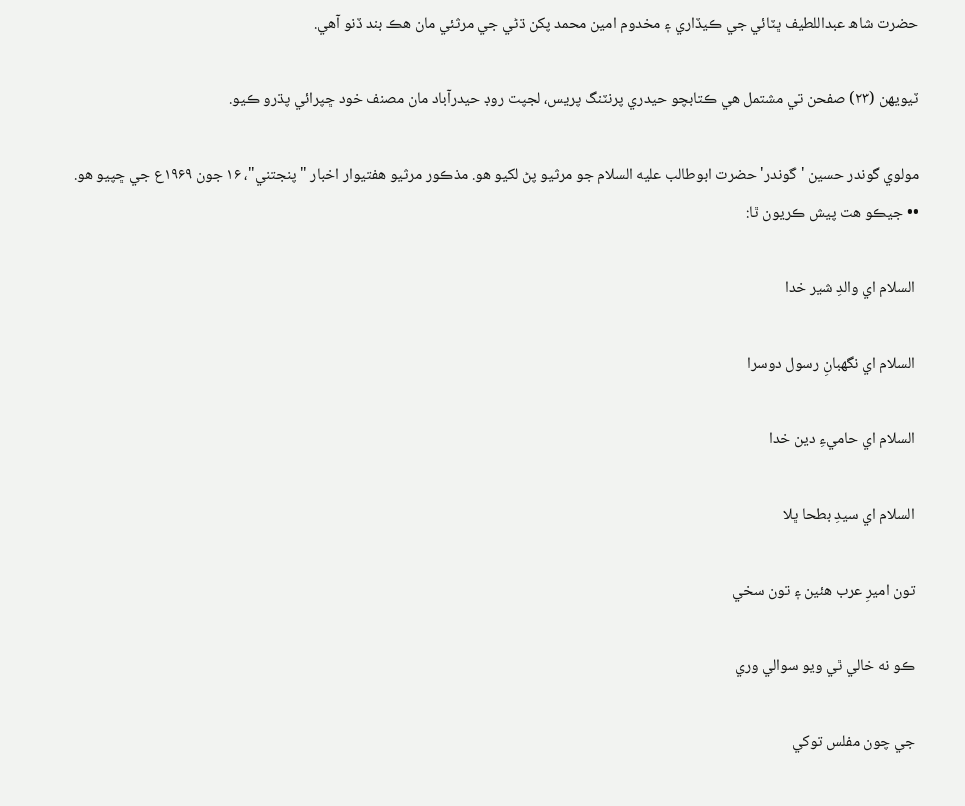حضرت شاھ عبداللطيف ڀٽائي جي ڪيڏاري ۽ مخدوم امين محمد پکن ڌڻي جي مرثئي مان هڪ بند ڏنو آهي.

ٽيويهن (۲۳) صفحن تي مشتمل هي ڪتابچو حيدري پرنٽنگ پريس، لجپت روڊ حيدرآباد مان مصنف خود ڇپرائي پڌرو ڪيو.

مولوي گوندر حسين 'گوندر' حضرت ابوطالب عليه السلام جو مرثيو پڻ لکيو هو. مذڪور مرثيو هفتيوار اخبار "پنجتني"، ۱۶ جون ۱۹۶۹ع جي ڇپيو هو. •• جيڪو هت پيش ڪريون ٿا:

 السلام اي والدِ شير خدا

 السلام اي نگهبانِ رسول دوسرا

 السلام اي حاميءِ دين خدا

 السلام اي سيدِ بطحا ڀلا

 تون اميرِ عرب هئين ۽ تون سخي

 ڪو نه خالي ٿي ويو سوالي وري

 جي چون مفلس توکي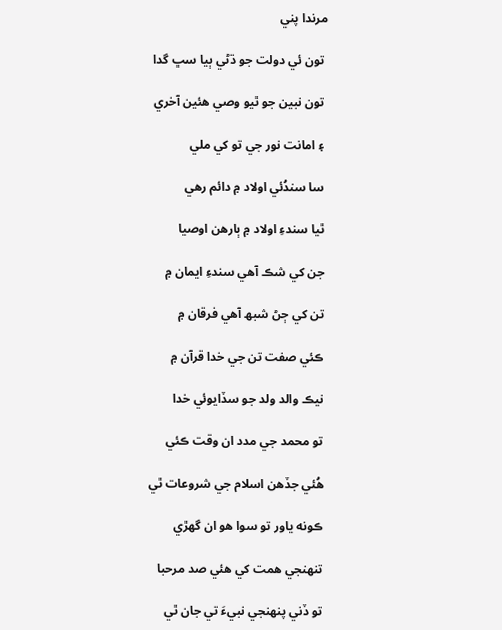مرندا پني

 تون ئي دولت جو ڌڻي ٻيا سڀ گدا

 تون نبين جو ٿيو وصي هئين آخري

 ۽ امانت نور جي تو کي ملي

 سا سندُئي اولاد ۾ دائم رهي

 ٿيا سندءِ اولاد ۾ ٻارهن اوصيا

 جن کي شڪ آهي سندءِ ايمان ۾

 تن کي ڄڻ شبھ آهي فرقان ۾

 ڪئي صفت تن جي خدا قرآن ۾

 نيڪ والد ولد جو سڏايوئي خدا

 تو محمد جي مدد ان وقت ڪئي

 هُئي جڏهن اسلام جي شروعات ٿي

 ڪونه ياور تو سوا هو ان گهڙي

 تنهنجي همت کي هئي صد مرحبا

 تو ڏني پنهنجي نبيءَ تي جان ٿي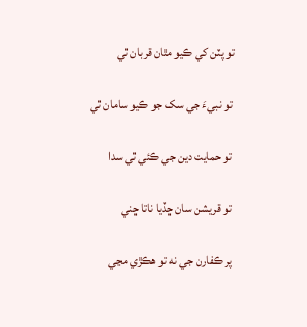تو پٽن کي ڪيو مٿان قربان ٿي

 تو نبيءَ جي سک جو ڪيو سامان ٿي

 تو حمايت دين جي ڪئي ٿي سدا

 تو قريشن سان ڇڏيا ناتا ڇني

 پر ڪفارن جي نه تو هڪڙي مڃي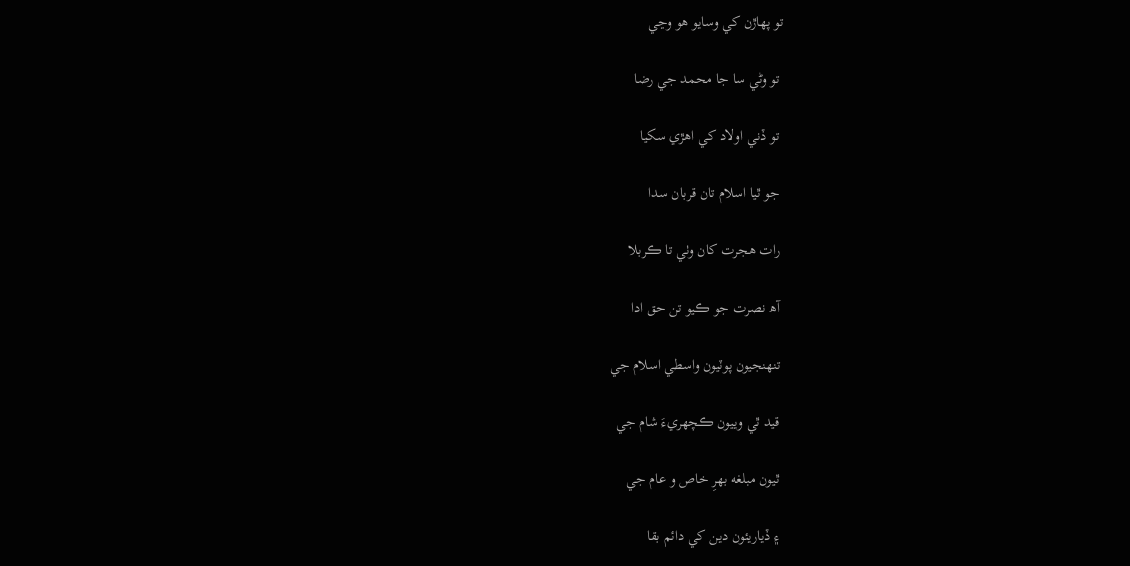تو پهاڙن کي وسايو هو وڃي

 تو وڻي سا جا محمد جي رضا

 تو ڏني اولاد کي اهڙي سکيا

 جو ٿيا اسلام تان قربان سدا

 رات هجرت کان وٺي تا ڪربلا

 آھ نصرت جو ڪيو تن حق ادا

 تنهنجيون پوٽيون واسطي اسلام جي

 قيد ٿي وييون ڪچهريءَ شام جي

 ٿيون مبلغه بهرِ خاص و عام جي

 ۽ ڏياريئون دين کي دائم بقا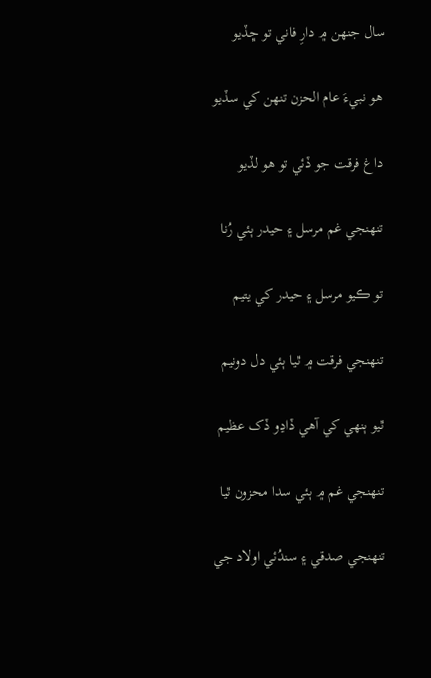سال جنهن ۾ دارِ فاني تو ڇڏيو

 هو نبيءَ عام الحزن تنهن کي سڏيو

 داغ فرقت جو ڏئي تو هو لڏيو

 تنهنجي غم مرسل ۽ حيدر ٻئي رُنا

 تو ڪيو مرسل ۽ حيدر کي يتيم

 تنهنجي فرقت ۾ ٿيا ٻئي دل دونيم

 ٿيو ٻنهي کي آھي ڏاڍو ڏک عظيم

 تنهنجي غم ۾ ٻئي سدا محزون ٿيا

 تنهنجي صدقي ۽ سندُئي اولاد جي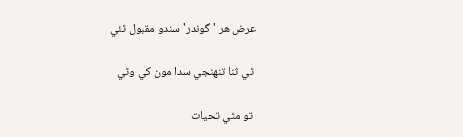عرض هر 'گوندر' سندو مقبول ٿئي

 ٿي ثنا تنهنجي سدا مون کي وڻي

 تو مٿي تحيات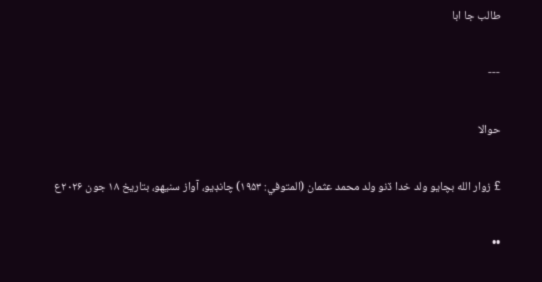طالب جا ابا

---

حوالا

£ زوار الله بچايو ولد خدا ڏنو ولد محمد عثمان (المتوفي: ۱۹۵۳) چانڊيو، آواز سنيهو، بتاريخ ۱۸ جون ۲۰۲۶ع

••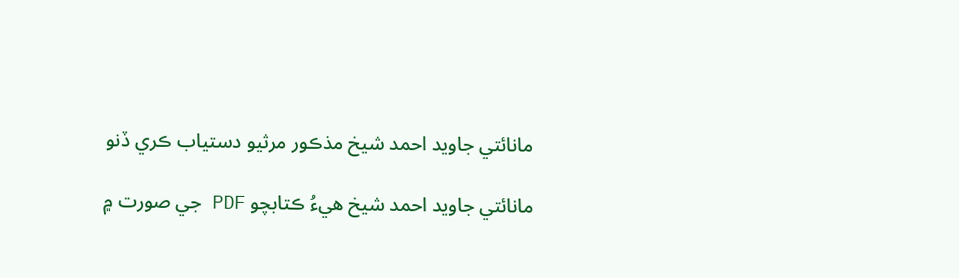مانائتي جاويد احمد شيخ مذڪور مرثيو دستياب ڪري ڏنو

مانائتي جاويد احمد شيخ هيءُ ڪتابچو PDF جي صورت ۾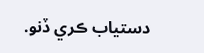دستياب ڪري ڏنو.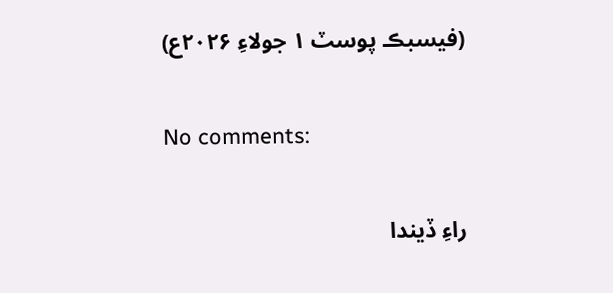(فيسبڪ پوسٽ ۱ جولاءِ ۲۰۲۶ع)

No comments:

راءِ ڏيندا